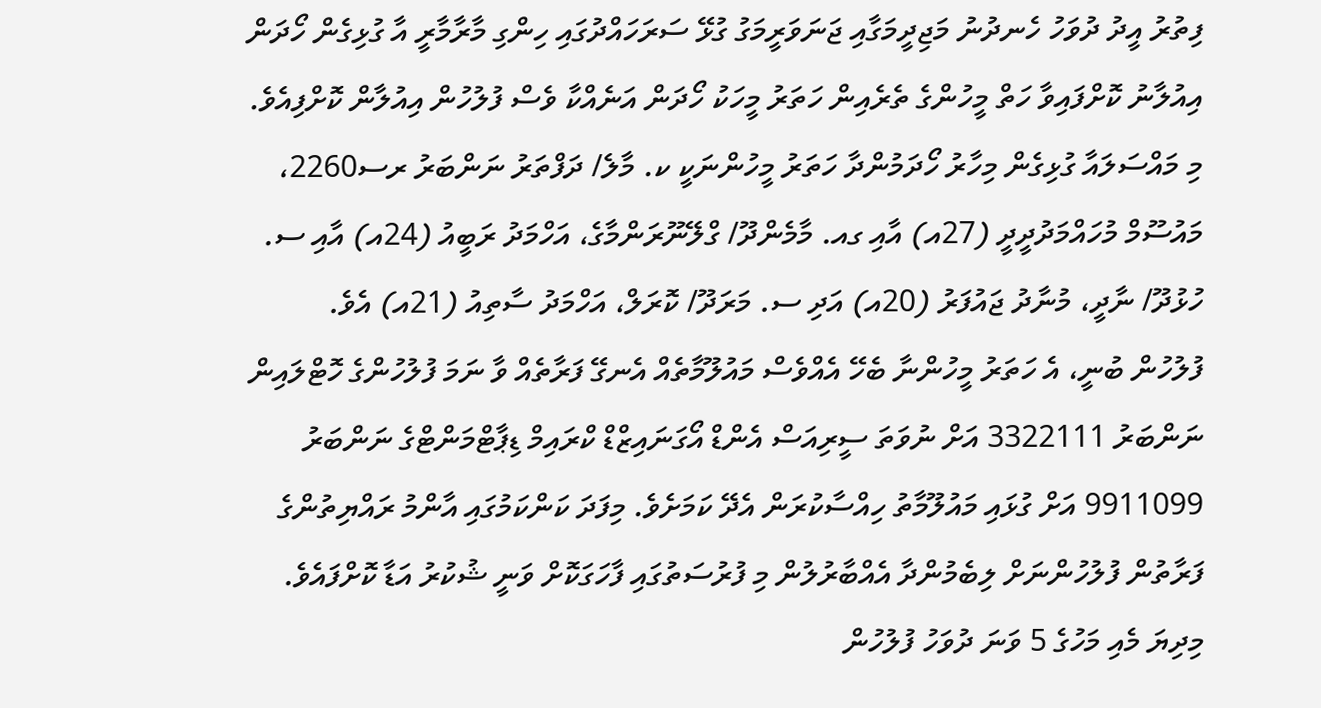ފިތުރު އީދު ދުވަހު ހެނދުނު މަޖިދީމަގާއި ޖަނަވަރީމަގު ގުޅޭ ސަރަހައްދުގައި ހިންގި މާރާމާރީ އާ ގުޅިގެން ހޯދަން އިއުލާނު ކޮށްފައިވާ ހަތް މީހުންގެ ތެރެއިން ހަތަރު މީހަކު ހޯދަން އަނެއްކާ ވެސް ފުލުހުން އިއުލާން ކޮށްފިއެވެ.
މި މައްސަލައާ ގުޅިގެން މިހާރު ހޯދަމުންދާ ހަތަރު މީހުންނަކީ ކ. މާލެ/ ދަފްތަރު ނަންބަރު ރސ2260، މައުސޫމް މުހައްމަދުދީދީ (27އ) އާއި ގއ. މާމެންދޫ/ ގްލޭނޫރަންމާގެ، އަހްމަދު ރަބީއު (24އ) އާއި ސ. ހުޅުދޫ/ ނާދީ، މުނާދު ޖައުފަރު (20އ) އަދި ސ. މަރަދޫ/ ކޮރަލް، އަހްމަދު ސާތިއު (21އ) އެވެ.
ފުލުހުން ބުނީ، އެ ހަތަރު މީހުންނާ ބެހޭ އެއްވެސް މައުލޫމާތެއް އެނގޭ ފަރާތެއް ވާ ނަމަ ފުލުހުންގެ ހޮޓްލައިން ނަންބަރު 3322111 އަށް ނުވަތަ ސީރިއަސް އެންޑް އޯގަނައިޒްޑް ކްރައިމް ޑިޕާޓްމަންޓްގެ ނަންބަރު 9911099 އަށް ގުޅައި މައުލޫމާތު ހިއްސާކުރަން އެދޭ ކަމަށެވެ. މިފަދަ ކަންކަމުގައި އާންމު ރައްޔިތުންގެ ފަރާތުން ފުލުހުންނަށް ލިބެމުންދާ އެއްބާރުލުން މި ފުރުސަތުގައި ފާހަގަކޮށް ވަނީ ޝުކުރު އަޑާ ކޮށްފައެވެ.
މިދިޔަ މެއި މަހުގެ 5 ވަނަ ދުވަހު ފުލުހުން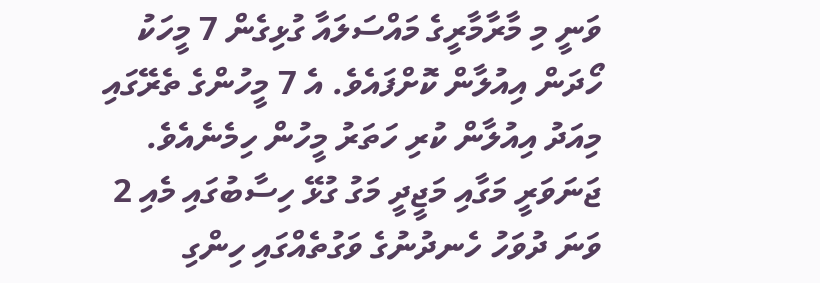ވަނީ މި މާރާމާރީގެ މައްސަލައާ ގުޅިގެން 7 މީހަކު ހޯދަން އިއުލާން ކޮށްފައެވެ. އެ 7 މީހުންގެ ތެރޭގައި މިއަދު އިއުލާން ކުރި ހަތަރު މީހުން ހިމެނެއެވެ.
ޖަނަވަރީ މަގާއި މަޖީދީ މަގު ގުޅޭ ހިސާބުގައި މެއި 2 ވަނަ ދުވަހު ހެނދުނުގެ ވަގުތެއްގައި ހިންގި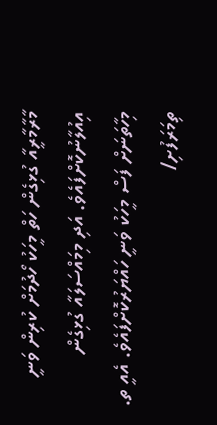މާރާމާރީއާ ގުޅިގެން ހަތް މީހަކު ހޯދުމަށް ކުރިން ވަނީ އިއުލާނުކޮށްފައެވެ. އަދި މިމައްސަލައާ ގުޅިގެން މިހާތަނަށް ފަސް މީހަކު ވަނީ ހައްޔަރުކޮށްފައެވެ. އެއީ ތ. ތިމަރަފުށި/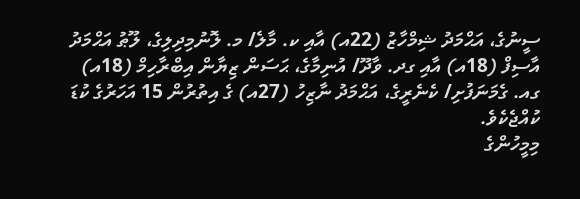ސީނުގެ، އަޙްމަދު ޝިމްހާޒު (22އ) އާއި ކ. މާލެ/ މ. ލޮނުމިދިލިގެ، ލޫޠު އަޙްމަދު އާސިފް (18އ) އާއި ގދ. ވާދޫ/ އުނިމާގެ، ޙަސަން ޒިޔާން އިބްރާހިމް (18އ) ގއ. ގެމަނަފުށި/ ކެނެރީގެ، އަޙްމަދު ނާޒިހު (27އ) ގެ އިތުރުން 15 އަހަރުގެ ކުޑަ ކުއްޖެކެވެ.
މިމީހުންގެ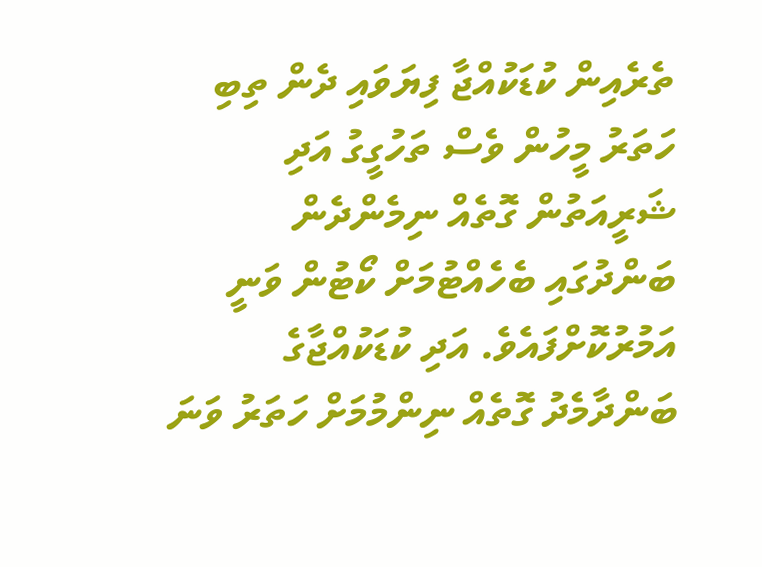ތެރެއިން ކުޑަކުއްޖާ ފިޔަވައި ދެން ތިބި ހަތަރު މީހުން ވެސް ތަހުގީގު އަދި ޝަރީއަތުން ގޮތެއް ނިމެންދެން ބަންދުގައި ބެހެއްޓުމަށް ކޯޓުން ވަނީ އަމުރުކޮށްފައެވެ. އަދި ކުޑަކުއްޖާގެ ބަންދާމެދު ގޮތެއް ނިންމުމަށް ހަތަރު ވަނަ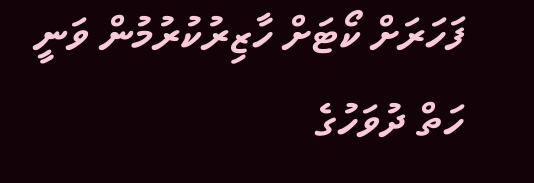ފަހަރަށް ކޯޓަށް ހާޒިރުކުރުމުން ވަނީ ހަތް ދުވަހުގެ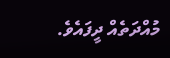މުއްދަތެއް ދީފައެވެ.